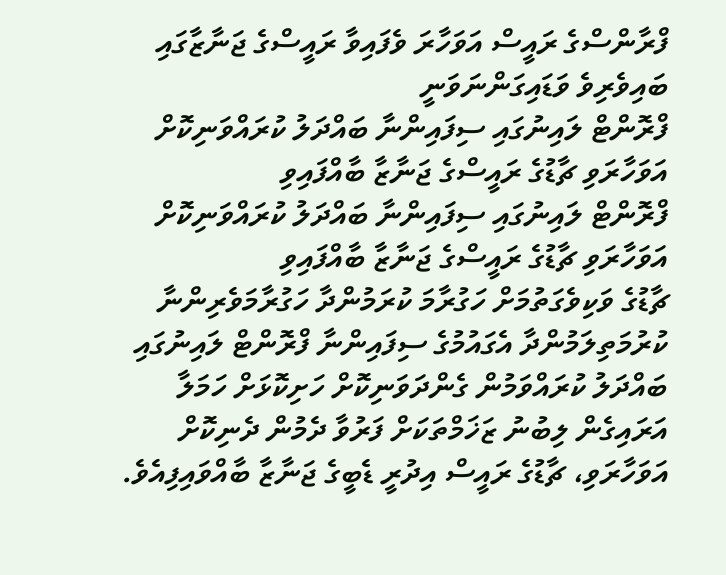ފްރާންސްގެ ރައީސް އަވަހާރަ ވެފައިވާ ރައީސްގެ ޖަނާޒާގައި ބައިވެރިވެ ވަޑައިގަންނަވަނީ
ފްރޮންޓް ލައިނުގައި ސިފައިންނާ ބައްދަލު ކުރައްވަނިކޮށް އަވަހާރަވި ޗާޑުގެ ރައީސްގެ ޖަނާޒާ ބާއްފައިވި
ފްރޮންޓް ލައިނުގައި ސިފައިންނާ ބައްދަލު ކުރައްވަނިކޮށް އަވަހާރަވި ޗާޑުގެ ރައީސްގެ ޖަނާޒާ ބާއްފައިވި
ޗާޑުގެ ވަކިވެގަތުމަށް ހަގުރާމަ ކުރަމުންދާ ހަގުރާމަވެރިންނާ ކުރުމަތިލަމުންދާ އެގައުމުގެ ސިފައިންނާ ފްރޮންޓް ލައިނުގައި ބައްދަލު ކުރައްވަމުން ގެންދަވަނިކޮށް ހަށިކޮޅަށް ހަމަލާ އަރައިގެން ލިބުނު ޒަޚަމްތަކަށް ފަރުވާ ދެމުން ދެނިކޮށް އަވަހާރަވި، ޗާޑުގެ ރައީސް އިދުރީ ޑެބީގެ ޖަނާޒާ ބާއްވައިފިއެވެ.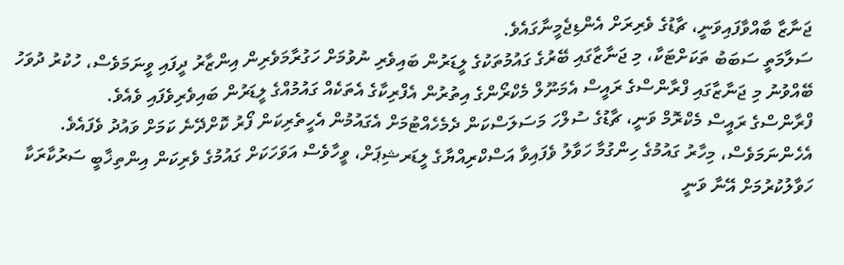ޖަނާޒާ ބާއްވާފައިވަނީ، ޗާޑުގެ ވެރިރަށް އެންޑިޖެމީނާގައެވެ.
ސަލާމަތީ ސަބަބު ތަކަށްޓަކާ، މި ޖަނާޒާގައި ބޭރުގެ ގައުމުތަކުގެ ލީޑަރުން ބައިވެރި ނުވުމަށް ހަގުރާމަވެރިން އިންޒާރު ދީފައި ވީނަމަވެސް، ހުކުރު ދުވަހު ބޭއްވުނު މި ޖަނާޒާގައި ފްރާންސްގެ ރައީސް އެމަނޫލް މެކްރޯންގެ އިތުރުން އެފްރިކާގެ އެތަކެއް ގައުމުއްގެ ލީޑަރުން ބައިވެރިވެފައި ވެއެވެ.
ފްރާންސްގެ ރައީސް މެކްރޮމް ވަނީ، ޗާޑުގެ ސުލްހަ މަސަލަސްކަން ދެމެހެއްޓުމަށް އެގައުމުން އެހީތެރިކަން ފޯރު ކޮށްދޭނެ ކަމަށް ވައުދު ވެފައެވެ. އެހެންނަމަވެސް، މިހާރު ގައުމުގެ ހިންގުމާ ހަވާލު ވެފައިވާ އަސްކްރިއްޔާގެ ލީޑަރޝިޕަށް، ވީހާވެސް އަވަހަކަށް ގައުމުގެ ވެރިކަން އިންތިޚާބީ ސަރުކާރަކާ ހަވާލުކުރުމަށް އޭނާ ވަނީ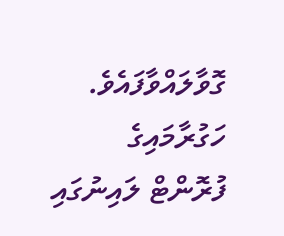ގޮވާލައްވާފައެވެ.
ހަގުރާމައިގެ ފުރޮންޓް ލައިނުގައި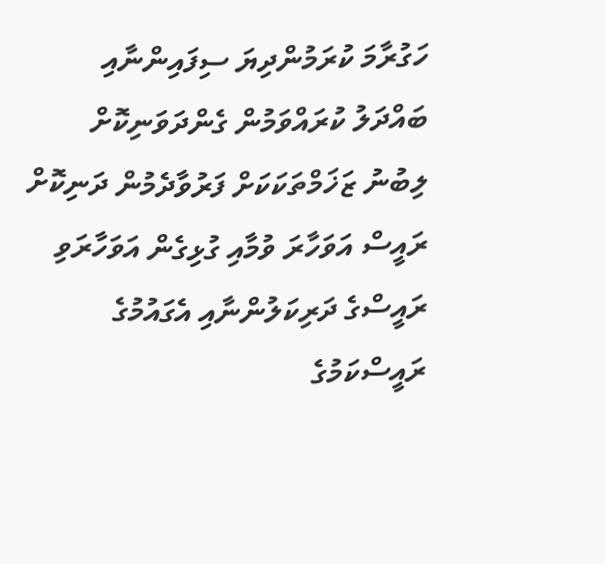ހަގުރާމަ ކުރަމުންދިޔަ ސިފައިންނާއި ބައްދަލު ކުރައްވަމުން ގެންދަވަނިކޮށް ލިބުނު ޒަޚަމްތަކަކަށް ފަރުވާދެމުން ދަނިކޮށް ރައީސް އަވަހާރަ ވުމާއި ގުޅިގެން އަވަހާރަވި ރައީސްގެ ދަރިކަލުންނާއި އެގައުމުގެ ރައީސްކަމުގެ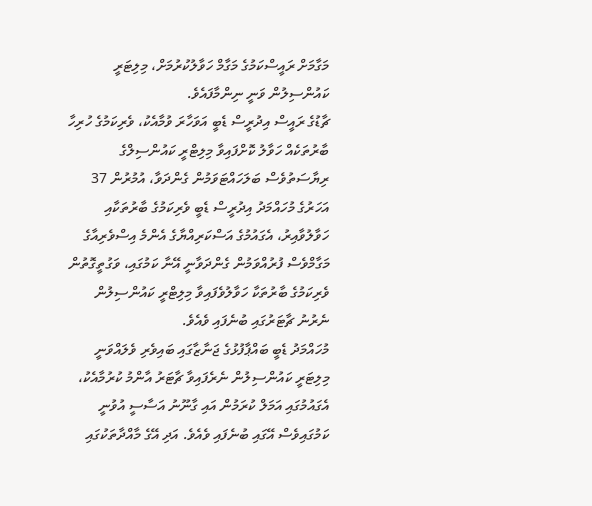މަގާމަށް ރައީސްކަމުގެ މަގާމް ހަވާލުކުރުމަށް، މިލިޓަރީ ކައުންސިލުން ވަނީ ނިންމާފައެވެ.
ޗާޑުގެ ރައީސް އިދުރީސް ޑެބީ އަވަހާރަ ވުމާއެކު، ވެރިކަމުގެ ހުރިހާ ބާރުތަކެއް ހަވާލު ކޮށްފައިވާ މިލިޓްރީ ކައުންސިލްގެ ރިޔާސަތުވެސް ބަލަހައްޓަވަމުން ގެންދަވާ، އުމުރުން 37 އަހަރުގެ މުހައްމަދު އިދުރީސް ޑެބީ ވެރިކަމުގެ ބާރުތަކާއި ހަވާލުވާއިރު، އެގައުމުގެ އަސްކަރިއްޔާގެ އެންމެ އިސްވެރިއާގެ މަގާމްވެސް ފުރުއްވަމުން ގެންދަވާނީ އޭނާ ކަމުގައި، ވަގުތީގޮތުން ވެރިކަމުގެ ބާރުތަކާ ހަވާލުވެފައިވާ މިލިޓްރީ ކައުންސިލުން ނެރުނު ޗާޓަރުގައި ބުނެފައި ވެއެވެ.
މުހައްމަދު ޑެބީ ބައްޕާފުޅުގެ ޖަނާޒާގައި ބައިވެރި ވެލައްވަނީ
މިލިޓަރީ ކައުންސިލުން ނެރެފައިވާ ޗާޓަރު އާންމު ކުރުމާއެކު، އެގައުމުގައި އަމަލް ކުރަމުން އައި ގާނޫނު އަސާސީ އުވުނީ ކަމުގައިވެސް އޭގައި ބުނެފައި ވެއެވެ. އަދި އޭގެ މާއްދާތަކުގައި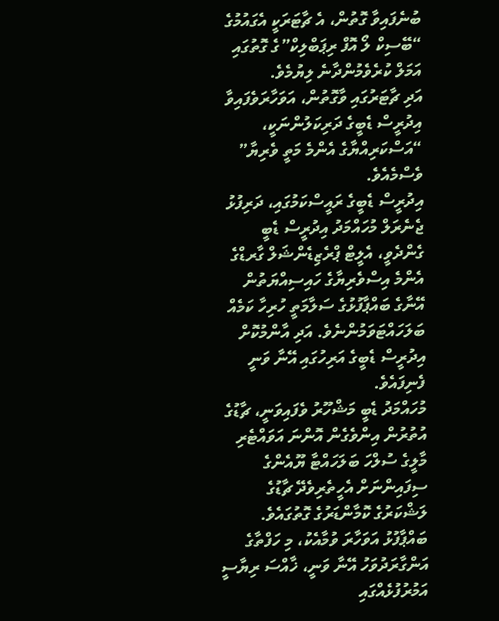ބުނެފައިވާ ގޮތުން، އެ ޗާޓަރަކީ އެގައުމުގެ “ބޭސިކް ލޯ އޮފް ރިޕަބްލިކް”ގެ ގޮތުގައި އަމަލް ކުރެވެމުންދާނެ ލިޔުމެވެ.
އަދި ޗާޓަރުގައި ވާގޮތުން، އަވަހާރަވެފައިވާ އިދުރީސް ޑެބީގެ ދަރިކަލުންނަކީ، “އަސްކަރިއްޔާގެ އެންމެ މަތީ ވެރިޔާ” ވެސްމެއެވެ.
އިދުރީސް ޑެބީގެ ރައީސްކަމުގައި، ދަރިފުޅު ޖެނެރަލް މުހައްމަދު އިދުރީސް ޑެބީ ގެންދެވީ، އެލީޓް ޕްރެޒިޑެންޝަލް ގާރޑްގެ އެންމެ އިސްވެރިޔާގެ ހައިސިއްޔަތުން އޭނާގެ ބައްޕާފުޅުގެ ސަލާމަތީ ހުރިހާ ކަމެއް ބަލަހައްޓަވަމުންނެވެ. އަދި އާންމުކޮށް އިދުރީސް ޑެބީގެ އަރިހުގައި އޭނާ ވަނީ ފެނިފައެވެ.
މުހައްމަދު ޑެބީ މަޝްހޫރު ވެފައިވަނީ، ޗާޑުގެ އުތުރުން އިންވެގެން އޮންނަ އަވައްޓެރި މާލީގެ ސުލްހަ ބަލަހައްޓާ ޔޫއެންގެ ސިފައިންނަށް އެހީތެރިވެދޭ ޗާޑުގެ ލަޝްކަރުގެ ކޮމާންޑަރުގެ ގޮތުގައެވެ.
ބައްޕާފުޅު އަވަހާރަ ވުމާއެކު، މި ހަފްތާގެ އަންގާރަދުވަހު އޭނާ ވަނީ، ޚާއްސަ ރިޔާސީ އަމުރުފުޅެއްގައި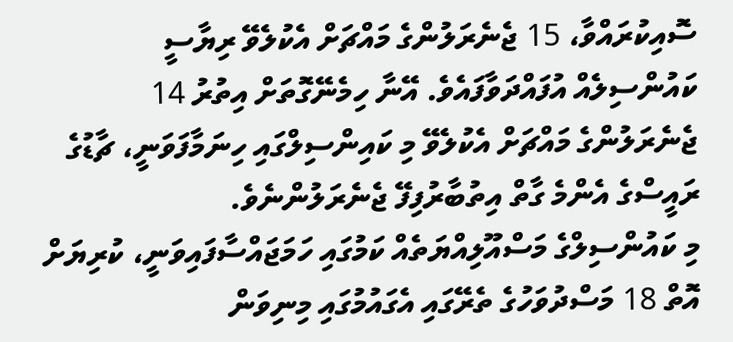ސޮއިކުރައްވާ، 15 ޖެނެރަލުންގެ މައްޗަށް އެކުލެވޭ ރިޔާސީ ކައުންސިލެއް އުފައްދަވާފައެވެ. އޭނާ ހިމެނޭގޮތަށް އިތުރު 14 ޖެނެރަލުންގެ މައްޗަށް އެކުލެވޭ މި ކައިންސިލްގައި ހިނަމާފަވަނީ، ޗާޑުގެ ރައީސްގެ އެންމެ ގާތް އިތުބާރުފިފޭ ޖެނެރަލުންނެވެ.
މި ކައުންސިލްގެ މަސްއޫލިއްޔަތެއް ކަމުގައި ހަމަޖައްސާފައިވަނީ، ކުރިޔަށް އޮތް 18 މަސްދުވަހުގެ ތެރޭގައި އެގައުމުގައި މިނިވަން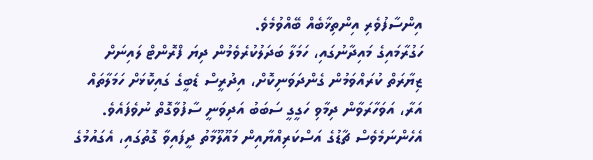އިންސާފުވެރި އިންތިޚާބެއް ބޭއްވުމެވެ.
ހަގުރާމައިގެ މައިދާނުގައި، ހަމަލާ ބަދަލުކުރެވެމުން ދިޔަ ފްރޮންޓް ލައިނަށް ޒިޔާރަތް ކުރައްވަމުން ގެންދަވަނިކޮށް، އިދުރީސް ޑެބީގެ ގައިކޮޅަށް ހަމަލާތައް އަރާ، އަވަހާރަވާން ދިމާވި ހަގީގީ ސަބަބު އަދިވަނީ ސާފުވާގޮތް ނުވެފައެވެ. އެހެންނަމެވެސް ޗާޑުގެ އަސްކަރިއްޔާއިން މައޫލޫމާތު ދީފައިވާ ގޮތުގައި، އެގައުމުގެ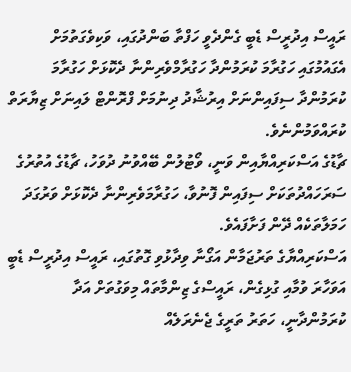ރައީސް އިދުރީސް ޑެބީ ގެންދެވީ ހަފްތާ ބަންދުގައި، ވަކިވެގަތުމަށް އެގައުމުގައި ހަގުރާމަ ކުރަމުންދާ ހަގުރާމްވެރިންނާ ދެކޮޅަށް ހަގުރާމަ ކުރަމުންދާ ސިފައިންނަށް އިރުޝާދު ދިނުމަށް ފްރޮންޓް ލައިނަށް ޒިޔާރަތް ކުރައްވަމުންނެވެ.
ޗާޑުގެ އަސްކަރިއްޔާއިން ވަނީ، ވޯޓުލުން ބޭއްވުނު ދުވަހު، ޗާޑުގެ އުތުރުގެ ސަރަހައްދުތަކަށް ސިފައިން ފޮނުވާ، ހަގުރާމަވެރިންނާ ދެކޮޅަށް ވަރުގަދަ ހަމަލާތަކެއް ދޭން ފަށާފައެވެ.
އަސްކަރިއްޔާގެ ތަރުޖަމާން އަގޯނާ ވިދާޅުވި ގޮތުގައި، ރައީސް އިދުރީސް ޑެބީ އަވަހާރަ ވުމާއި ގުޅިގެން، ރައީސްގެ ޒިންމާތައް މިވަގުތަށް އަދާ ކުރަމުންދާނީ، ހަތަރު ތަރީގެ ޖެނެރަލެއް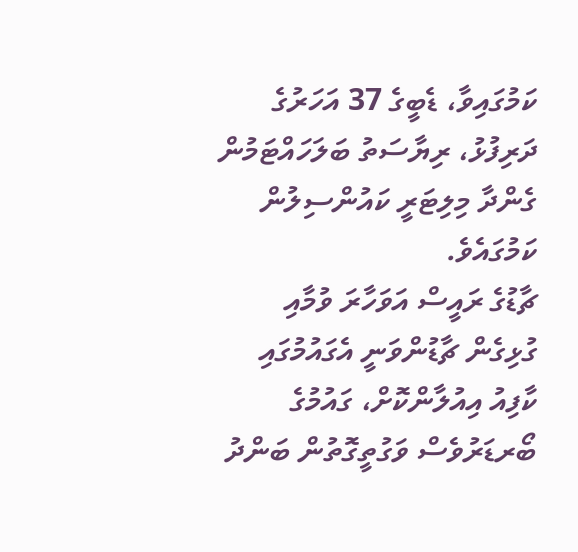ކަމުގައިވާ، ޑެބީގެ 37 އަހަރުގެ ދަރިފުޅު، ރިޔާސަތު ބަލަހައްޓަމުން ގެންދާ މިލިޓަރީ ކައުންސިލުން ކަމުގައެވެ.
ޗާޑުގެ ރައީސް އަވަހާރަ ވުމާއި ގުޅިގެން ޗާޑުންވަނީ އެގައުމުގައި ކާފިއު އިއުލާންކޮށް، ގައުމުގެ ބޯރޑަރުވެސް ވަގުތީގޮތުން ބަންދު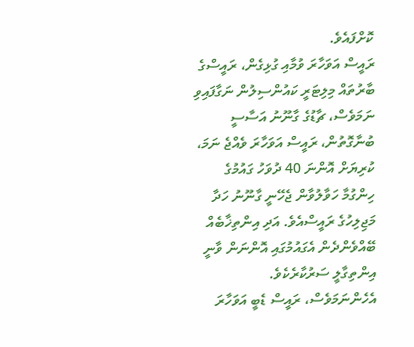ކޮށްފައެވެ.
ރައީސް އަވަހާރަ ވުމާއި ގުޅިގެން، ރައީސްގެ ބާރުތައް މިލިޓަރީ ކައުންސިލުން ނަގާފައިވި ނަމަވެސް، ޗާޑުގެ ގާނޫނު އަސާސީ ބުނާގޮތުން، ރައީސް އަވަހާރަ ވެއްޖެ ނަމަ، ކުރިޔަށް އޮންނަ 40 ދުވަހު ގައުމުގެ ހިންގުމާ ހަވާލުވާން ޖެހޭނީ ގާނޫނު ހަދާ މަޖިލިހުގެ ރައީސްއެވެ. އަދި އިންތިޚާބެއް ބޭއްވެންދެން އެގައުމުގައި އޮންނަން ވާނީ އިންތިގާލީ ސަރުކާރެކެވެ.
އެހެންނަމަވެސް، ރައީސް ޑެބީ އަވަހާރަ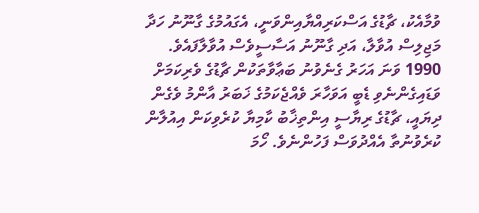ވުމާއެކު، ޗާޑުގެ އަސްކަރިއްޔާއިންވަނީ، އެގައުމުގެ ގާނޫނު ހަދާ މަޖިލިސް އުވާލާ، އަދި ގާނޫނު އަސާސީވެސް އުވާލާފައެވެ.
1990 ވަނަ އަހަރު ގެނެވުނު ބަޢާވާތަކުން ޗާޑުގެ ވެރިކަމަށް ވަޑައިގެންނެވި ޑެބީ އަވަހާރަ ވެއްޖެކަމުގެ ޚަބަރު އާންމު ވެގެން ދިޔައީ، ޗާޑުގެ ރިޔާސީ އިންތިޚާބު ކާމިޔާ ކުރެވިކަން އިއުލާން ކުރެވުނުތާ އެއްދުވަސް ފަހުންނެވެ. ހޯމަ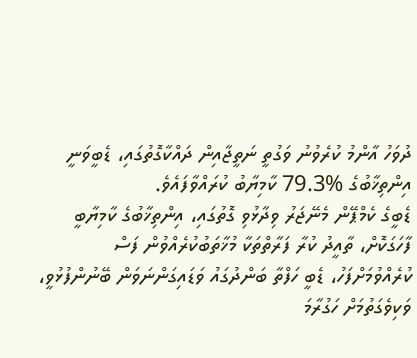ދުވަހު އާންމު ކުރެވުނު ވަގުތީ ނަތީޖާއިން ދައްކާގޮތުގައި، ޑެބީވަނީ އިންތިޚާބުގެ %79.3 ކާމިޔާބު ކުރައްވާފައެވެ.
ޑެބީގެ ކެމްޕޭން މެނޭޖަރު ވިދާޅުވި ގޮތުގައި، އިންތިޚާބުގެ ކާމިޔާބީ ފާހަގަކޮށް، ތާއީދު ކުރާ ފަރާތްތަކާ މުޚާތަބުކުރެއްވުން ފަސް ކުރެއްވުމަށްފަހު، ޑެބީ ހަފްތާ ބަންދުގައު ވަޑައިގަންނަވަން ބޭނުންފުޅުވީ، ވަކިވެގަތުމަށް ހަގުރާމަ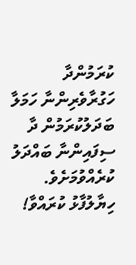ކުރަމުންދާ ހަގުރާވެރިންނާ ހަމަލާ ބަދަލުކުރަމުން ދާ ސިފައިންނާ ބައްދަލު ކުރެއްވުމަށެވެ.
ހިޔާލުފާޅު ކުރައްވާ!